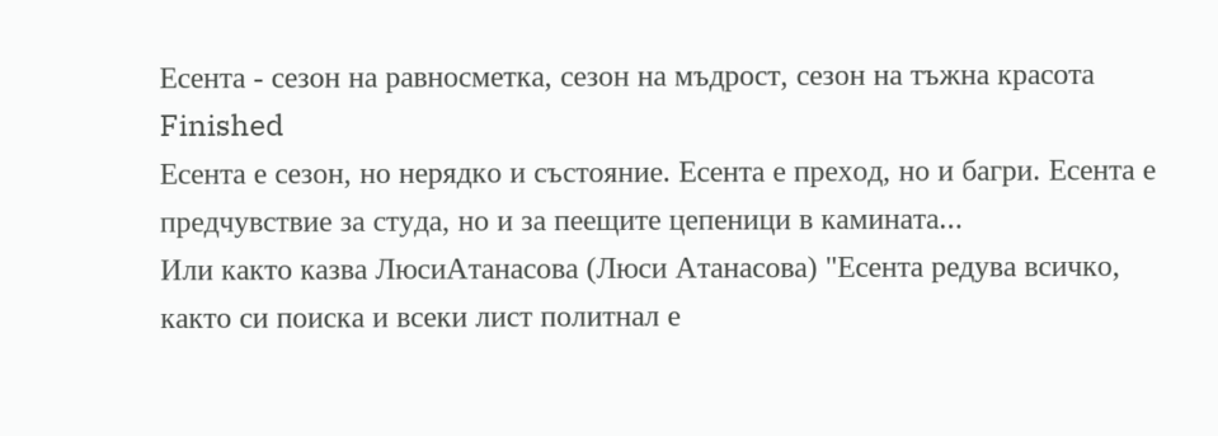Есента - сезон на равносметка, сезон на мъдрост, сезон на тъжна красота
Finished
Есента е сезон, но нерядко и състояние. Есента е преход, но и багри. Есента е предчувствие за студа, но и за пеещите цепеници в камината...
Или както казва ЛюсиАтанасова (Люси Атанасова) "Есента редува всичко, както си поиска и всеки лист политнал е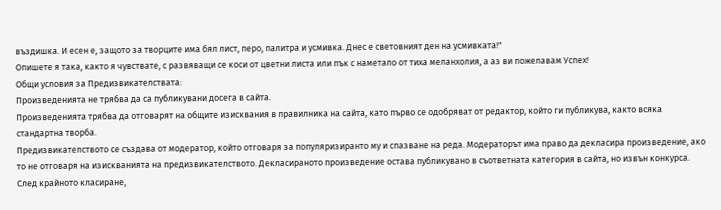въздишка. И есен е, защото за творците има бял лист, перо, палитра и усмивка. Днес е световният ден на усмивката!"
Опишете я така, както я чувствате, с развяващи се коси от цветни листа или пък с наметало от тиха меланхолия, а аз ви пожелавам Успех!
Общи условия за Предизвикателствата:
Произведенията не трябва да са публикувани досега в сайта.
Произведенията трябва да отговарят на общите изисквания в правилника на сайта, като първо се одобряват от редактор, който ги публикува, както всяка стандартна творба.
Предизвикателството се създава от модератор, който отговаря за популяризиранто му и спазване на реда. Модераторът има право да декласира произведение, ако то не отговаря на изискванията на предизвикателството. Декласираното произведение остава публикувано в съответната категория в сайта, но извън конкурса.
След крайното класиране,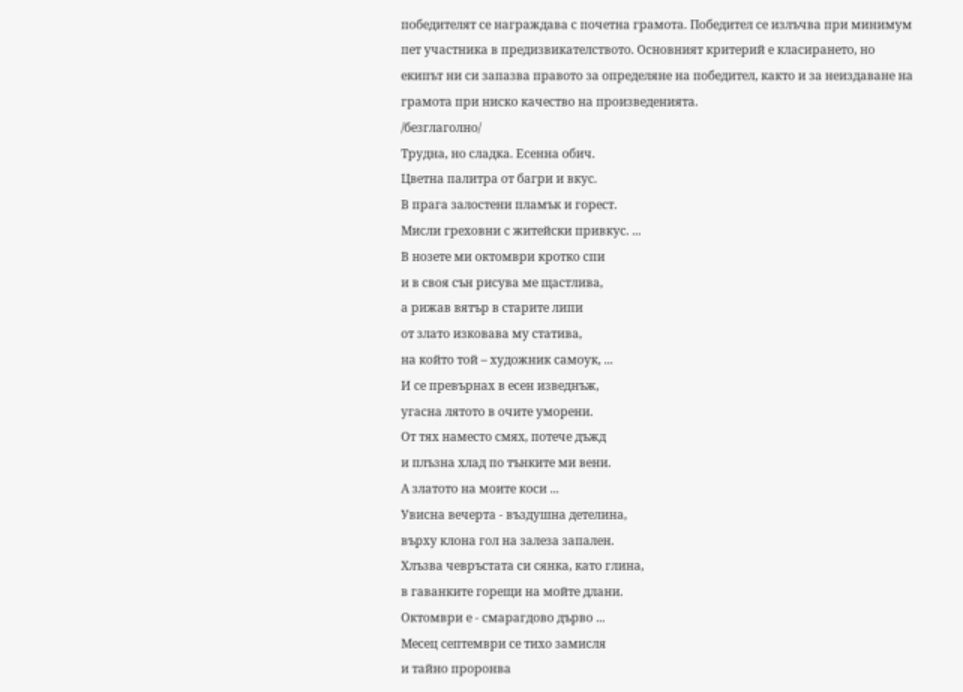победителят се награждава с почетна грамота. Победител се излъчва при минимум пет участника в предизвикателството. Основният критерий е класирането, но екипът ни си запазва правото за определяне на победител, както и за неиздаване на грамота при ниско качество на произведенията.
/безглаголно/
Трудна, но сладка. Есенна обич.
Цветна палитра от багри и вкус.
В прага залостени пламък и горест.
Мисли греховни с житейски привкус. ...
В нозете ми октомври кротко спи
и в своя сън рисува ме щастлива,
а рижав вятър в старите липи
от злато изковава му статива,
на който той – художник самоук, ...
И се превърнах в есен изведнъж,
угасна лятото в очите уморени.
От тях наместо смях, потече дъжд
и плъзна хлад по тънките ми вени.
А златото на моите коси ...
Увисна вечерта - въздушна детелина,
върху клона гол на залеза запален.
Хлъзва чевръстата си сянка, като глина,
в гаванките горещи на мойте длани.
Октомври е - смарагдово дърво ...
Месец септември се тихо замисля
и тайно проронва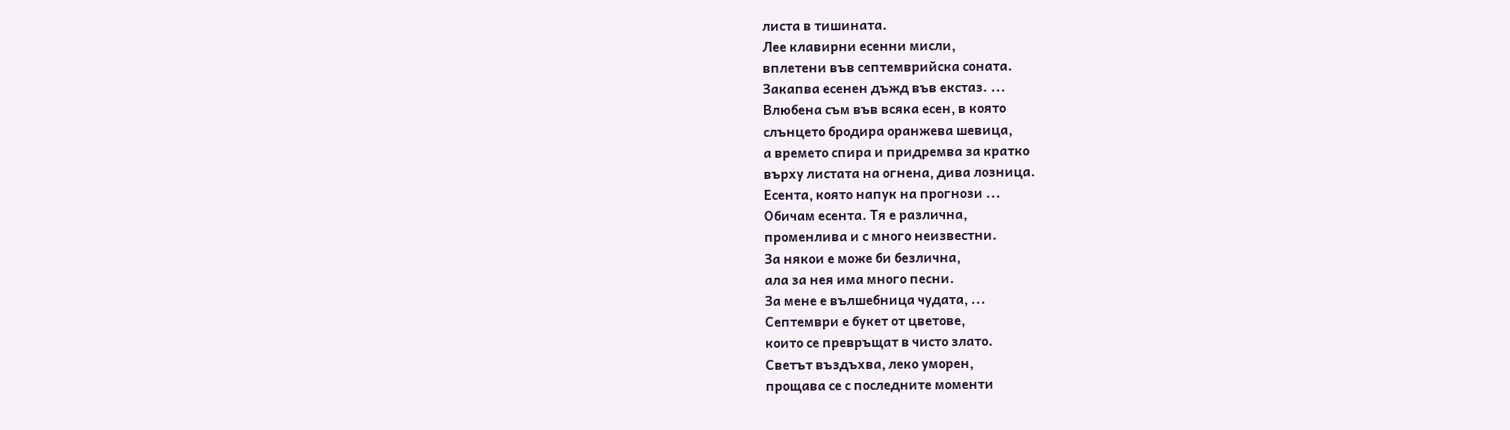листа в тишината.
Лее клавирни есенни мисли,
вплетени във септемврийска соната.
Закапва есенен дъжд във екстаз. ...
Влюбена съм във всяка есен, в която
слънцето бродира оранжева шевица,
а времето спира и придремва за кратко
върху листата на огнена, дива лозница.
Есента, която напук на прогнози ...
Обичам есента. Тя е различна,
променлива и с много неизвестни.
За някои е може би безлична,
ала за нея има много песни.
За мене е вълшебница чудата, ...
Септември е букет от цветове,
които се превръщат в чисто злато.
Светът въздъхва, леко уморен,
прощава се с последните моменти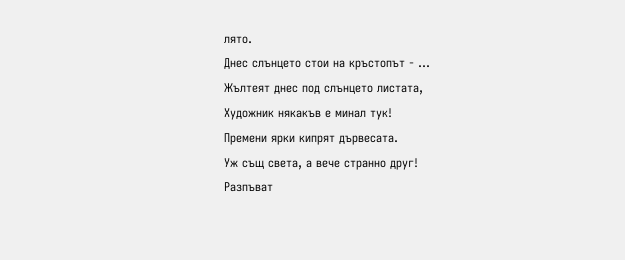лято.
Днес слънцето стои на кръстопът - ...
Жълтеят днес под слънцето листата,
Художник някакъв е минал тук!
Премени ярки кипрят дървесата.
Уж същ света, а вече странно друг!
Разпъват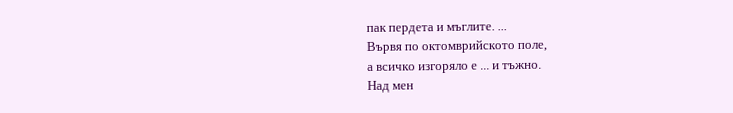пак пердета и мъглите. ...
Вървя по октомврийското поле,
а всичко изгоряло е ... и тъжно.
Над мен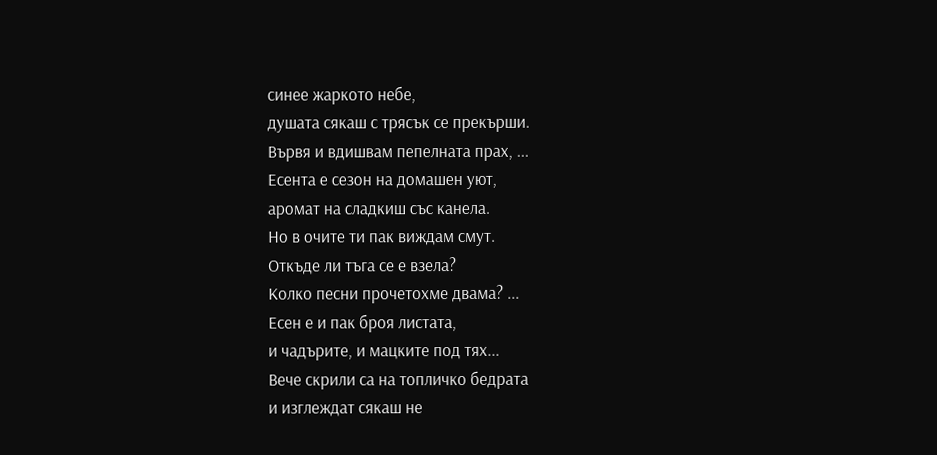синее жаркото небе,
душата сякаш с трясък се прекърши.
Вървя и вдишвам пепелната прах, ...
Есента е сезон на домашен уют,
аромат на сладкиш със канела.
Но в очите ти пак виждам смут.
Откъде ли тъга се е взела?
Колко песни прочетохме двама? ...
Есен е и пак броя листата,
и чадърите, и мацките под тях...
Вече скрили са на топличко бедрата
и изглеждат сякаш не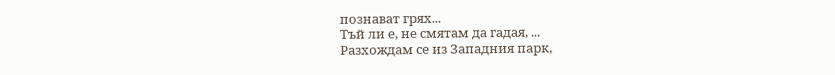познават грях...
Тъй ли е, не смятам да гадая, ...
Разхождам се из Западния парк,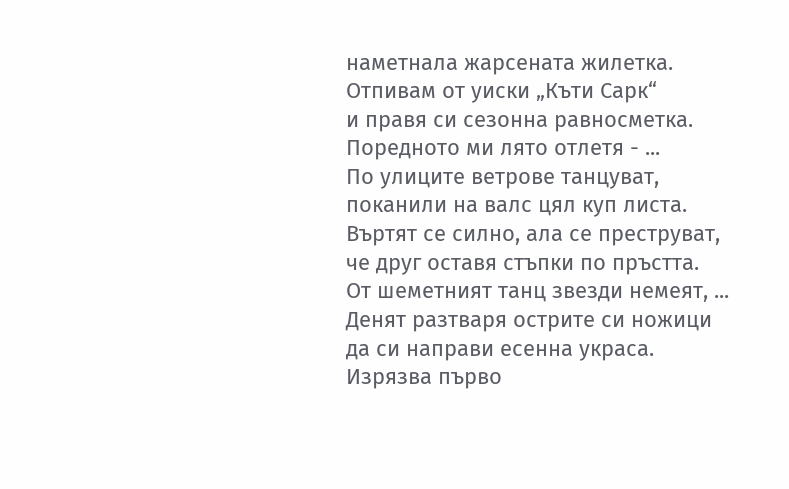наметнала жарсената жилетка.
Отпивам от уиски „Къти Сарк“
и правя си сезонна равносметка.
Поредното ми лято отлетя - ...
По улиците ветрове танцуват,
поканили на валс цял куп листа.
Въртят се силно, ала се преструват,
че друг оставя стъпки по пръстта.
От шеметният танц звезди немеят, ...
Денят разтваря острите си ножици
да си направи есенна украса.
Изрязва първо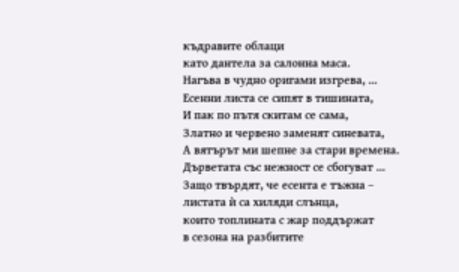къдравите облаци
като дантела за салонна маса.
Нагъва в чудно оригами изгрева, ...
Есенни листа се сипят в тишината,
И пак по пътя скитам се сама,
Златно и червено заменят синевата,
А вятърът ми шепне за стари времена.
Дърветата със нежност се сбогуват ...
Защо твърдят, че есента е тъжна –
листата ѝ са хиляди слънца,
които топлината с жар поддържат
в сезона на разбитите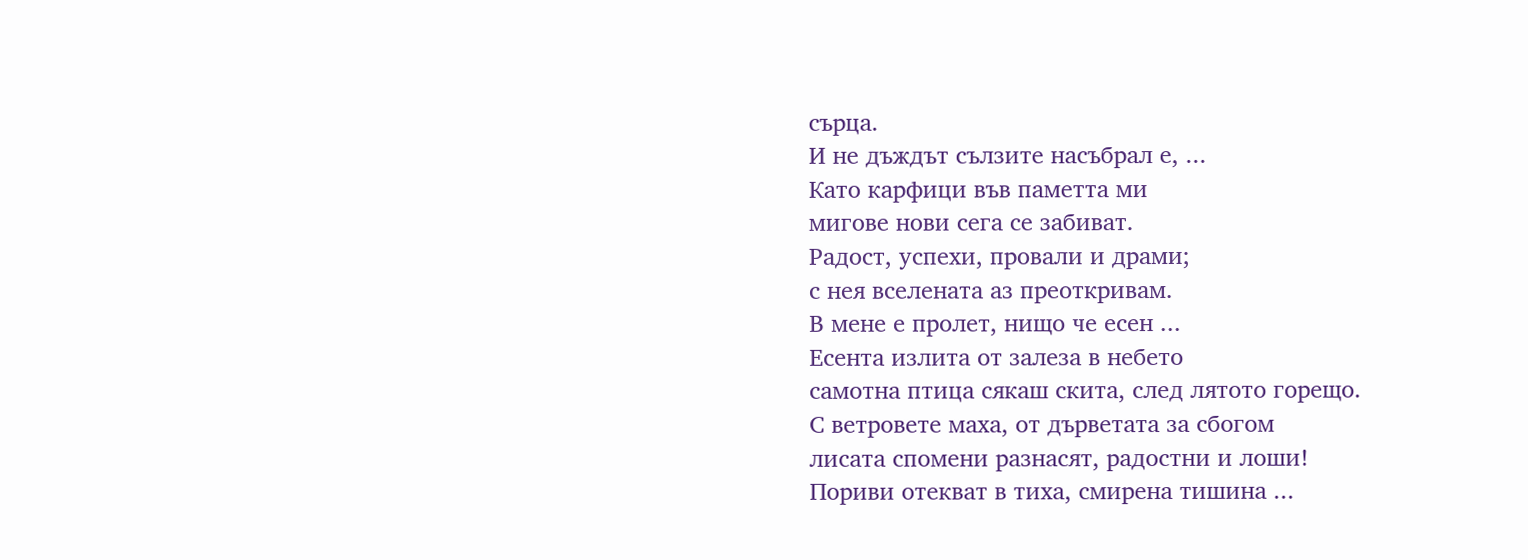сърца.
И не дъждът сълзите насъбрал е, ...
Като карфици във паметта ми
мигове нови сега се забиват.
Радост, успехи, провали и драми;
с нея вселената аз преоткривам.
В мене е пролет, нищо че есен ...
Есента излита от залеза в небето
самотна птица сякаш скита, след лятото горещо.
С ветровете маха, от дърветата за сбогом
лисата спомени разнасят, радостни и лоши!
Пориви отекват в тиха, смирена тишина ...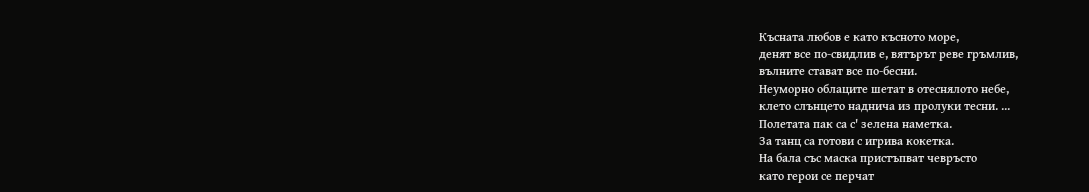Късната любов е като късното море,
денят все по-свидлив е, вятърът реве гръмлив,
вълните стават все по-бесни.
Неуморно облаците шетат в отеснялото небе,
клето слънцето наднича из пролуки тесни. ...
Полетата пак са с' зелена наметка.
За танц са готови с игрива кокетка.
На бала със маска пристъпват чевръсто
като герои се перчат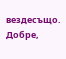вездесъщо.
Добре,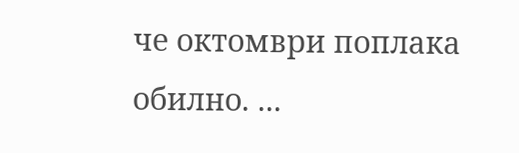че октомври поплака обилно. ...